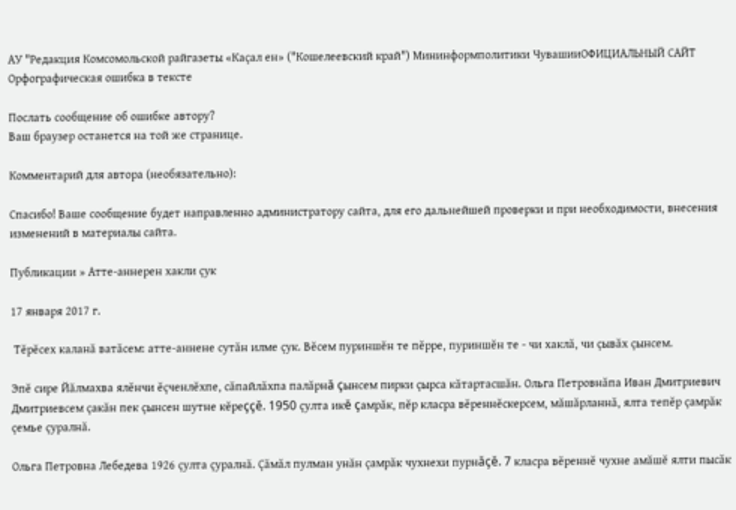АУ "Редакция Комсомольской райгазеты «Каçал ен» ("Кошелеевский край") Мининформполитики ЧувашииОФИЦИАЛЬНЫЙ САЙТ
Орфографическая ошибка в тексте

Послать сообщение об ошибке автору?
Ваш браузер останется на той же странице.

Комментарий для автора (необязательно):

Спасибо! Ваше сообщение будет направленно администратору сайта, для его дальнейшей проверки и при необходимости, внесения изменений в материалы сайта.

Публикации » Атте-аннерен хакли çук

17 января 2017 г.

 Тĕрĕсех каланă ватăсем: атте-аннене сутăн илме çук. Вĕсем пуриншĕн те пĕрре, пуриншĕн те - чи хаклă, чи çывăх çынсем.

Эпĕ сире Йăлмахва ялĕнчи ĕçченлĕхпе, сăпайлăхпа палăрнă çынсем пирки çырса кăтартасшăн. Ольга Петровнăпа Иван Дмитриевич Дмитриевсем çакăн пек çынсен шутне кĕреççĕ. 1950 çулта икĕ çамрăк, пĕр класра вĕреннĕскерсем, мăшăрланнă, ялта тепĕр çамрăк çемье çуралнă.

Ольга Петровна Лебедева 1926 çулта çуралнă. Çăмăл пулман унăн çамрăк чухнехи пурнăçĕ. 7 класра вĕреннĕ чухне амăшĕ ялти пысăк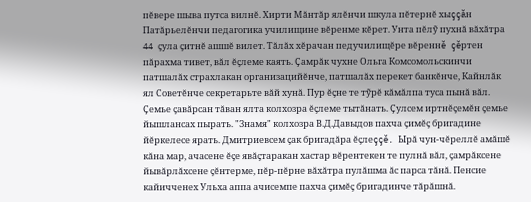пĕвере шыва путса вилнĕ. Хирти Мăнтăр ялĕнчи шкула пĕтернĕ хыççăн Патăрьелĕнчи педагогика училищине вĕренме кĕрет. Унта пĕлỹ пухнă вăхăтра 44 çула çитнĕ ашшĕ вилет. Тăлăх хĕрачан педучилищĕре вĕреннĕ çĕртен пăрахма тивет, вăл ĕçлеме каять. Çамрăк чухне Ольга Комсомольскинчи патшалăх страхлакан организацийĕнче, патшалăх перекет банкĕнче, Кайнлăк ял Советĕнче секретарьте вăй хунă. Пур ĕçне те тỹрĕ кăмăлпа туса пынă вăл. Çемье çавăрсан тăван ялта колхозра ĕçлеме тытăнать. Çулсем иртнĕçемĕн çемье йышлансах пырать. "Знамя" колхозра В.Д.Давыдов пахча çимĕç бригадине йĕркелесе ярать. Дмитриевсем çак бригадăра ĕçлеççĕ. Ырă чун-чĕреллĕ амăшĕ кăна мар, ачасене ĕçе явăçтаракан хастар вĕрентекен те пулнă вăл, çамрăксене йывăрлăхсене çĕнтерме, пĕр-пĕрне вăхăтра пулăшма ăс парса тăнă. Пенсие кайичченех Ульха аппа ачисемпе пахча çимĕç бригадинче тăрăшнă.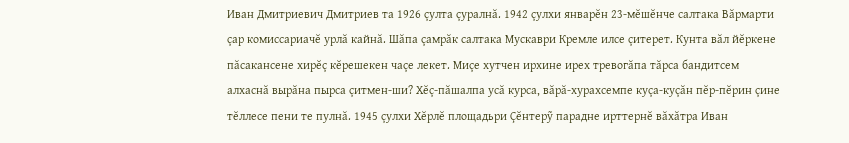Иван Дмитриевич Дмитриев та 1926 çулта çуралнă. 1942 çулхи январĕн 23-мĕшĕнче салтака Вăрмарти çар комиссариачĕ урлă кайнă. Шăпа çамрăк салтака Мускаври Кремле илсе çитерет. Кунта вăл йĕркене пăсакансене хирĕç кĕрешекен чаçе лекет. Миçе хутчен ирхине ирех тревогăпа тăрса бандитсем алхаснă вырăна пырса çитмен-ши? Хĕç-пăшалпа усă курса, вăрă-хурахсемпе куçа-куçăн пĕр-пĕрин çине тĕллесе пени те пулнă. 1945 çулхи Хĕрлĕ площадьри Çĕнтерỹ парадне ирттернĕ вăхăтра Иван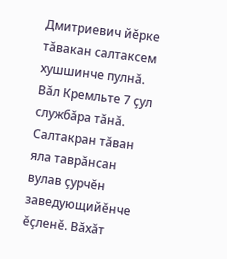Дмитриевич йĕрке тăвакан салтаксем хушшинче пулнă. Вăл Кремльте 7 çул службăра тăнă. Салтакран тăван яла таврăнсан вулав çурчĕн заведующийĕнче ĕçленĕ. Вăхăт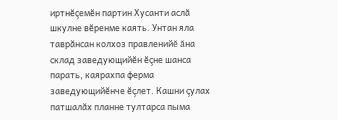иртнĕçемĕн партин Хусанти аслă шкулне вĕренме каять. Унтан яла таврăнсан колхоз правленийĕ ăна склад заведующийĕн ĕçне шанса парать, каярахпа ферма заведующийĕнче ĕçлет. Кашни çулах патшалăх планне тултарса пыма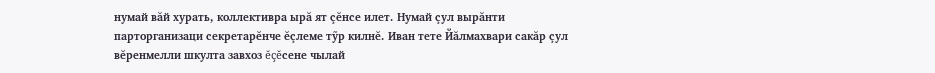нумай вăй хурать, коллективра ырă ят çĕнсе илет. Нумай çул вырăнти парторганизаци секретарĕнче ĕçлеме тỹр килнĕ. Иван тете Йăлмахвари сакăр çул вĕренмелли шкулта завхоз ĕçĕсене чылай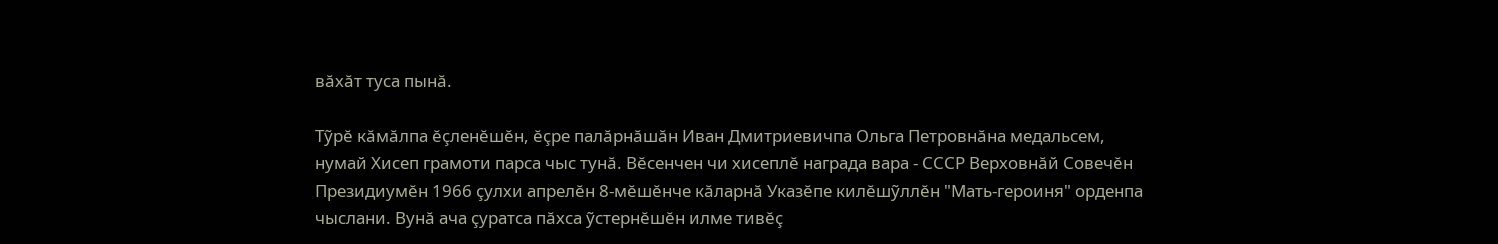вăхăт туса пынă.

Тỹрĕ кăмăлпа ĕçленĕшĕн, ĕçре палăрнăшăн Иван Дмитриевичпа Ольга Петровнăна медальсем, нумай Хисеп грамоти парса чыс тунă. Вĕсенчен чи хисеплĕ награда вара - СССР Верховнăй Совечĕн Президиумĕн 1966 çулхи апрелĕн 8-мĕшĕнче кăларнă Указĕпе килĕшỹллĕн "Мать-героиня" орденпа чыслани. Вунă ача çуратса пăхса ỹстернĕшĕн илме тивĕç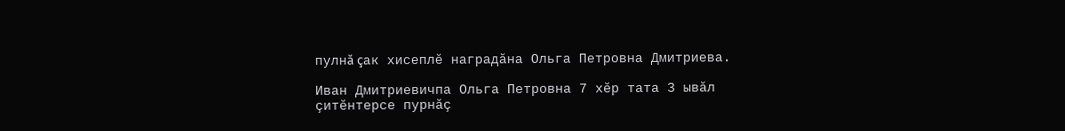пулнă çак хисеплĕ наградăна Ольга Петровна Дмитриева.

Иван Дмитриевичпа Ольга Петровна 7 хĕр тата 3 ывăл çитĕнтерсе пурнăç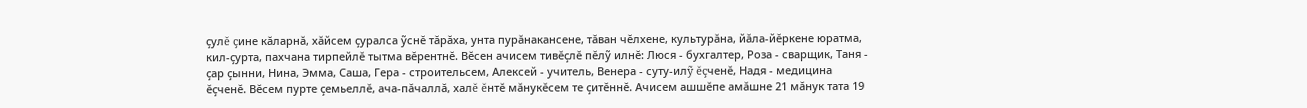çулĕ çине кăларнă, хăйсем çуралса ỹснĕ тăрăха, унта пурăнакансене, тăван чĕлхене, культурăна, йăла-йĕркене юратма, кил-çурта, пахчана тирпейлĕ тытма вĕрентнĕ. Вĕсен ачисем тивĕçлĕ пĕлỹ илнĕ: Люся - бухгалтер, Роза - сварщик, Таня - çар çынни, Нина, Эмма, Саша, Гера - строительсем, Алексей - учитель, Венера - суту-илỹ ĕçченĕ, Надя - медицина ĕçченĕ. Вĕсем пурте çемьеллĕ, ача-пăчаллă, халĕ ĕнтĕ мăнукĕсем те çитĕннĕ. Ачисем ашшĕпе амăшне 21 мăнук тата 19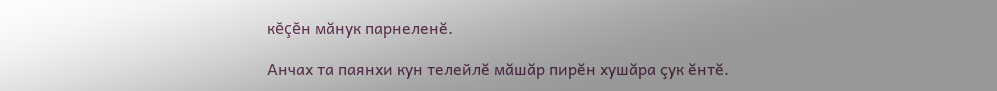кĕçĕн мăнук парнеленĕ.

Анчах та паянхи кун телейлĕ мăшăр пирĕн хушăра çук ĕнтĕ.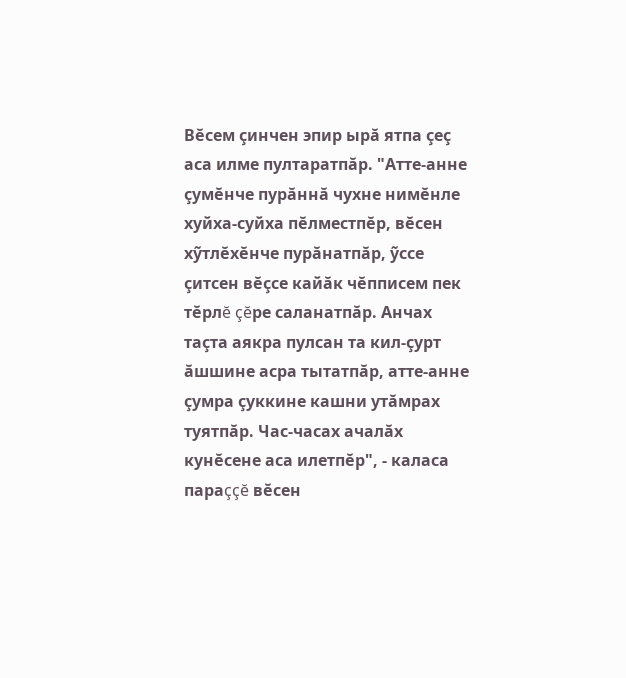Вĕсем çинчен эпир ырă ятпа çеç аса илме пултаратпăр. "Атте-анне çумĕнче пурăннă чухне нимĕнле хуйха-суйха пĕлместпĕр, вĕсен хỹтлĕхĕнче пурăнатпăр, ỹссе çитсен вĕçсе кайăк чĕпписем пек тĕрлĕ çĕре саланатпăр. Анчах таçта аякра пулсан та кил-çурт ăшшине асра тытатпăр, атте-анне çумра çуккине кашни утăмрах туятпăр. Час-часах ачалăх кунĕсене аса илетпĕр", - каласа параççĕ вĕсен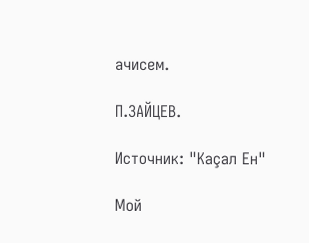ачисем.

П.ЗАЙЦЕВ.

Источник: "Каçал Ен"

Мой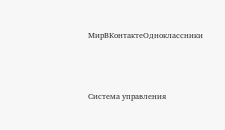МирВКонтактеОдноклассники



Система управления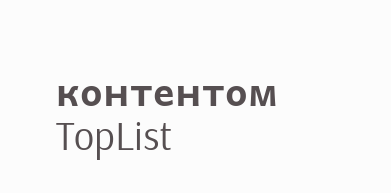контентом
TopList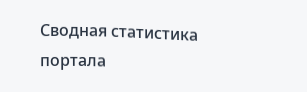Сводная статистика портала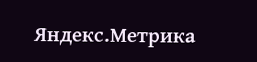Яндекс.Метрика